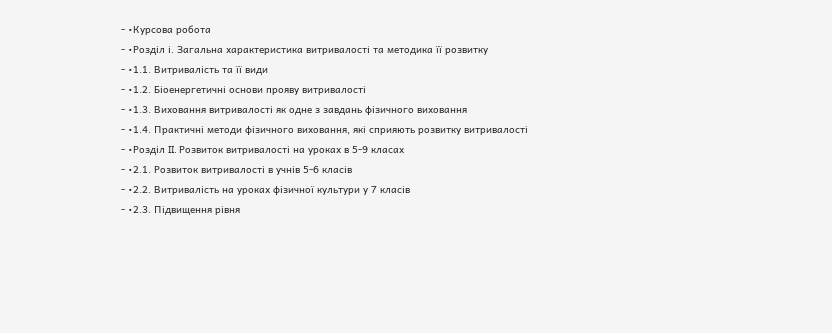- •Курсова робота
- •Розділ і. Загальна характеристика витривалості та методика її розвитку
- •1.1. Витривалість та її види
- •1.2. Біоенергетичні основи прояву витривалості
- •1.3. Виховання витривалості як одне з завдань фізичного виховання
- •1.4. Практичні методи фізичного виховання, які сприяють розвитку витривалості
- •Розділ II. Розвиток витривалості на уроках в 5-9 класах
- •2.1. Розвиток витривалості в учнів 5-6 класів
- •2.2. Витривалість на уроках фізичної культури у 7 класів
- •2.3. Підвищення рівня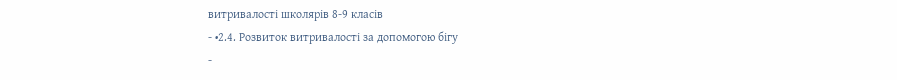витривалості школярів 8-9 класів
- •2.4. Розвиток витривалості за допомогою бігу
-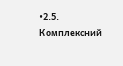•2.5. Комплексний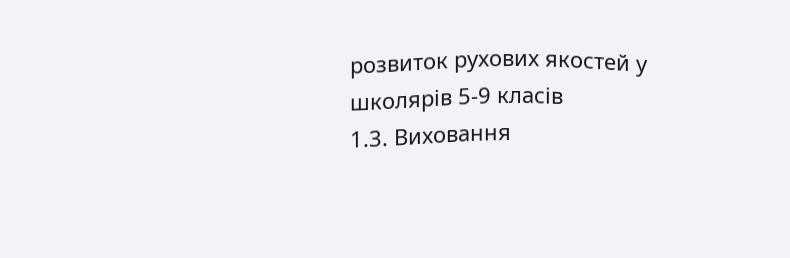розвиток рухових якостей у школярів 5-9 класів
1.3. Виховання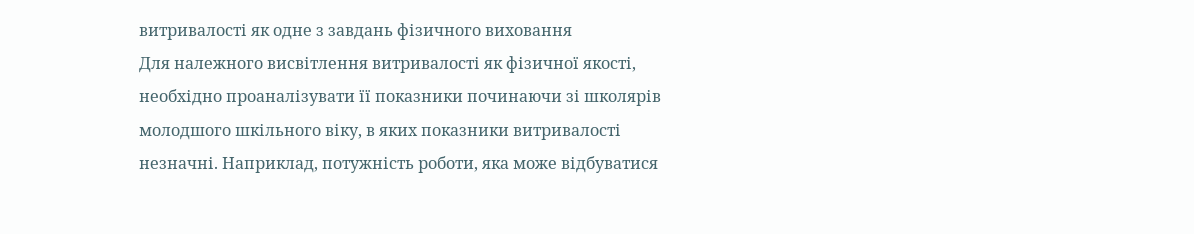витривалості як одне з завдань фізичного виховання
Для належного висвітлення витривалості як фізичної якості, необхідно проаналізувати її показники починаючи зі школярів молодшого шкільного віку, в яких показники витривалості незначні. Наприклад, потужність роботи, яка може відбуватися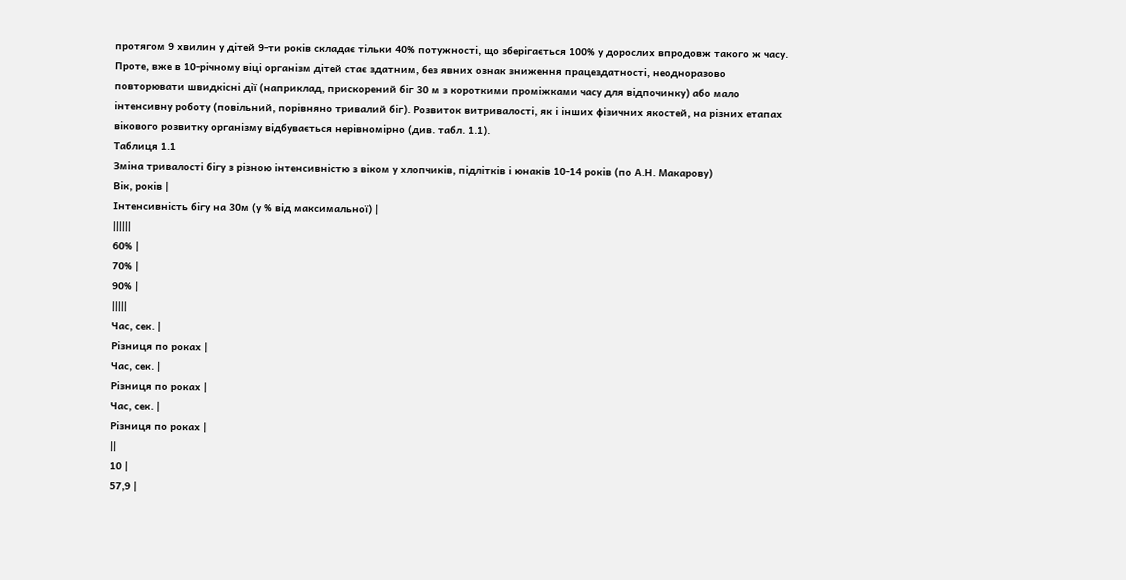протягом 9 хвилин у дітей 9-ти років складає тільки 40% потужності, що зберігається 100% у дорослих впродовж такого ж часу. Проте, вже в 10-річному віці організм дітей стає здатним, без явних ознак зниження працездатності, неодноразово повторювати швидкісні дії (наприклад, прискорений біг 30 м з короткими проміжками часу для відпочинку) або мало інтенсивну роботу (повільний, порівняно тривалий біг). Розвиток витривалості, як і інших фізичних якостей, на різних етапах вікового розвитку організму відбувається нерівномірно (див. табл. 1.1).
Таблиця 1.1
Зміна тривалості бігу з різною інтенсивністю з віком у хлопчиків, підлітків і юнаків 10-14 років (по А.Н. Макарову)
Вік, років |
Інтенсивність бігу на 30м (у % від максимальної) |
||||||
60% |
70% |
90% |
|||||
Час, сек. |
Різниця по роках |
Час, сек. |
Різниця по роках |
Час, сек. |
Різниця по роках |
||
10 |
57,9 |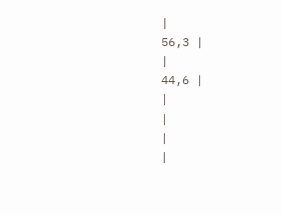|
56,3 |
|
44,6 |
|
|
|
|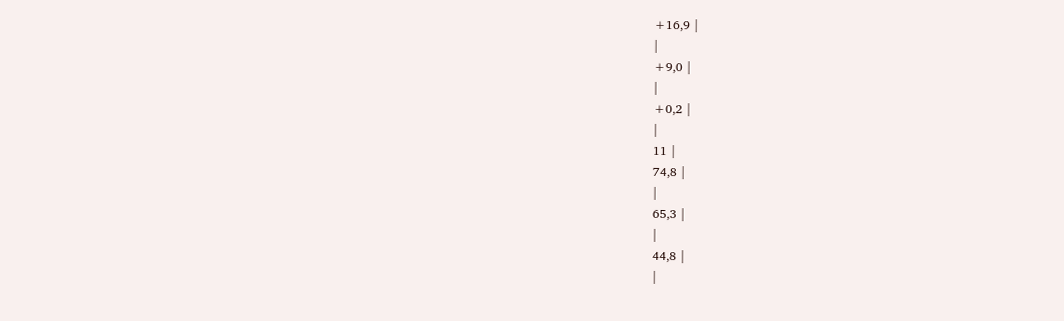+16,9 |
|
+9,0 |
|
+0,2 |
|
11 |
74,8 |
|
65,3 |
|
44,8 |
|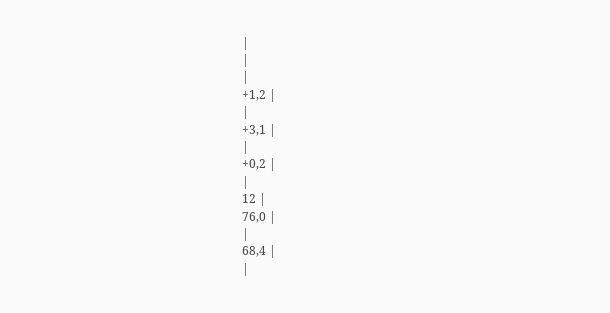|
|
|
+1,2 |
|
+3,1 |
|
+0,2 |
|
12 |
76,0 |
|
68,4 |
|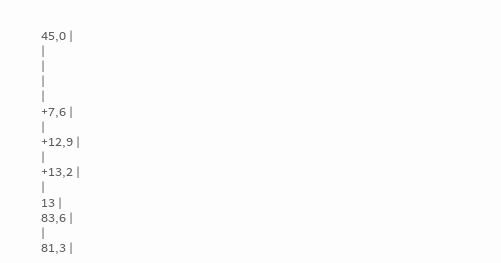45,0 |
|
|
|
|
+7,6 |
|
+12,9 |
|
+13,2 |
|
13 |
83,6 |
|
81,3 |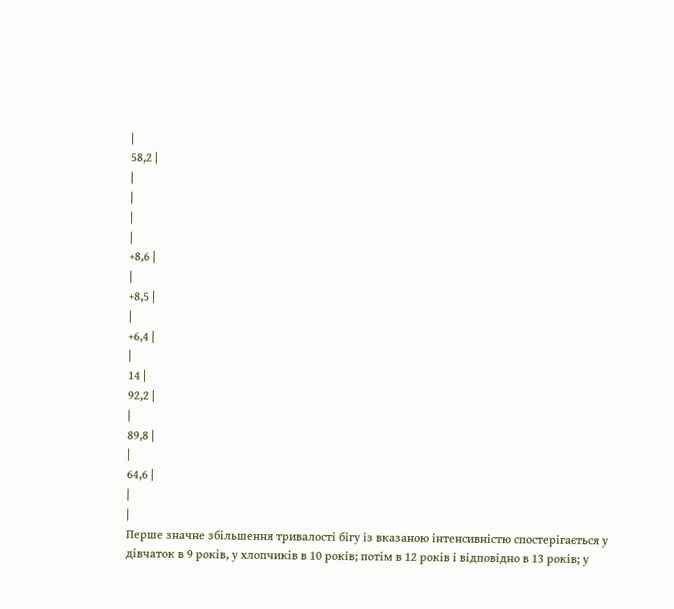|
58,2 |
|
|
|
|
+8,6 |
|
+8,5 |
|
+6,4 |
|
14 |
92,2 |
|
89,8 |
|
64,6 |
|
|
Перше значне збільшення тривалості бігу із вказаною інтенсивністю спостерігається у дівчаток в 9 років, у хлопчиків в 10 років; потім в 12 років і відповідно в 13 років; у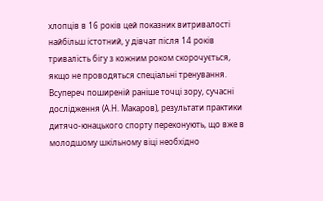хлопців в 16 років цей показник витривалості найбільш істотний, у дівчат після 14 років тривалість бігу з кожним роком скорочується, якщо не проводяться спеціальні тренування. Всупереч поширеній раніше точці зору, сучасні дослідження (А.Н. Макаров), результати практики дитячо-юнацького спорту переконують, що вже в молодшому шкільному віці необхідно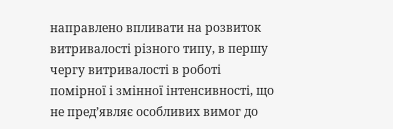направлено впливати на розвиток витривалості різного типу, в першу чергу витривалості в роботі помірної і змінної інтенсивності, що не пред’являє особливих вимог до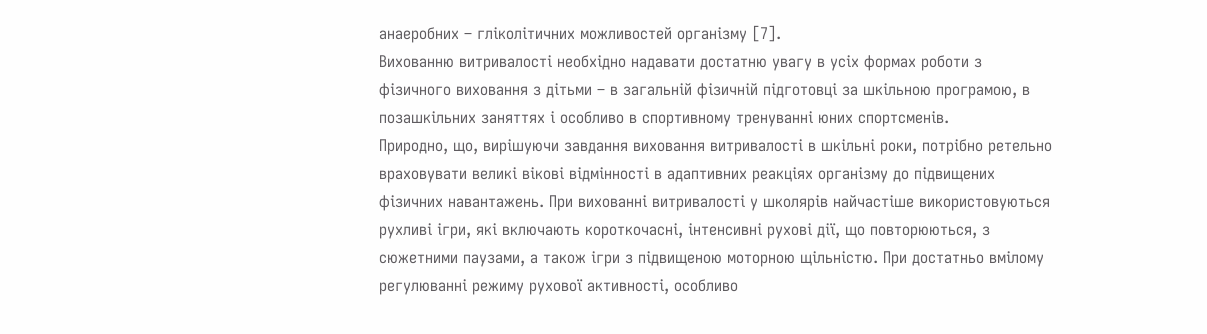анаеробних – гліколітичних можливостей організму [7].
Вихованню витривалості необхідно надавати достатню увагу в усіх формах роботи з фізичного виховання з дітьми – в загальній фізичній підготовці за шкільною програмою, в позашкільних заняттях і особливо в спортивному тренуванні юних спортсменів.
Природно, що, вирішуючи завдання виховання витривалості в шкільні роки, потрібно ретельно враховувати великі вікові відмінності в адаптивних реакціях організму до підвищених фізичних навантажень. При вихованні витривалості у школярів найчастіше використовуються рухливі ігри, які включають короткочасні, інтенсивні рухові дії, що повторюються, з сюжетними паузами, а також ігри з підвищеною моторною щільністю. При достатньо вмілому регулюванні режиму рухової активності, особливо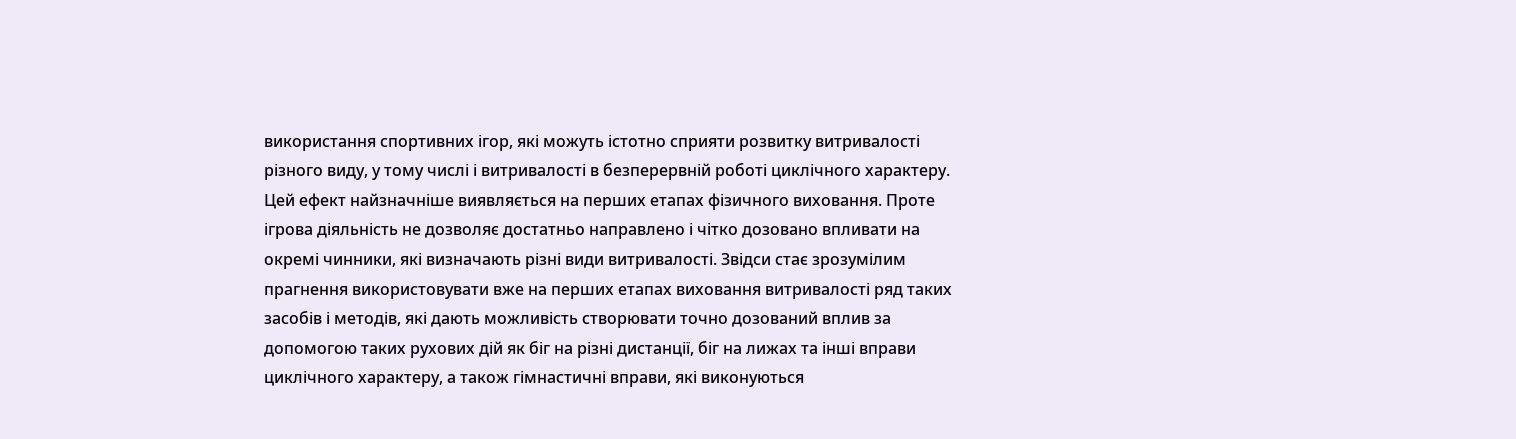використання спортивних ігор, які можуть істотно сприяти розвитку витривалості різного виду, у тому числі і витривалості в безперервній роботі циклічного характеру. Цей ефект найзначніше виявляється на перших етапах фізичного виховання. Проте ігрова діяльність не дозволяє достатньо направлено і чітко дозовано впливати на окремі чинники, які визначають різні види витривалості. Звідси стає зрозумілим прагнення використовувати вже на перших етапах виховання витривалості ряд таких засобів і методів, які дають можливість створювати точно дозований вплив за допомогою таких рухових дій як біг на різні дистанції, біг на лижах та інші вправи циклічного характеру, а також гімнастичні вправи, які виконуються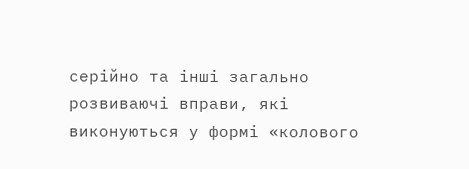серійно та інші загально розвиваючі вправи, які виконуються у формі «колового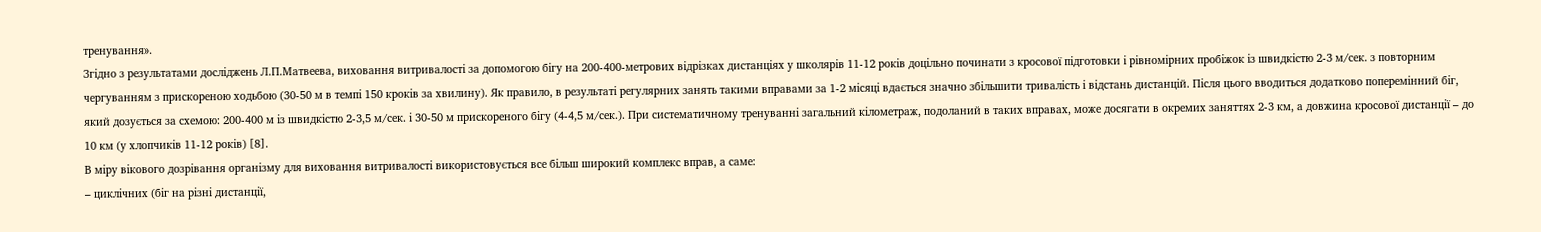тренування».
Згідно з результатами досліджень Л.П.Матвеева, виховання витривалості за допомогою бігу на 200-400-метрових відрізках дистанціях у школярів 11-12 років доцільно починати з кросової підготовки і рівномірних пробіжок із швидкістю 2-3 м/сек. з повторним чергуванням з прискореною ходьбою (30-50 м в темпі 150 кроків за хвилину). Як правило, в результаті регулярних занять такими вправами за 1-2 місяці вдається значно збільшити тривалість і відстань дистанцій. Після цього вводиться додатково поперемінний біг, який дозується за схемою: 200-400 м із швидкістю 2-3,5 м/сек. і 30-50 м прискореного бігу (4-4,5 м/сек.). При систематичному тренуванні загальний кілометраж, подоланий в таких вправах, може досягати в окремих заняттях 2-3 км, а довжина кросової дистанції – до 10 км (у хлопчиків 11-12 років) [8].
В міру вікового дозрівання організму для виховання витривалості використовується все більш широкий комплекс вправ, а саме:
– циклічних (біг на різні дистанції,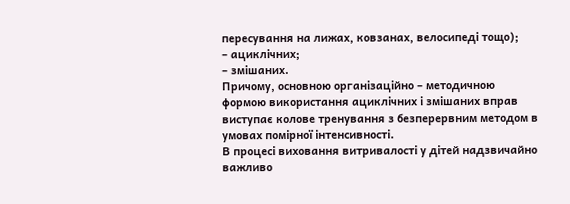пересування на лижах, ковзанах, велосипеді тощо);
– ациклічних;
– змішаних.
Причому, основною організаційно – методичною формою використання ациклічних і змішаних вправ виступає колове тренування з безперервним методом в умовах помірної інтенсивності.
В процесі виховання витривалості у дітей надзвичайно важливо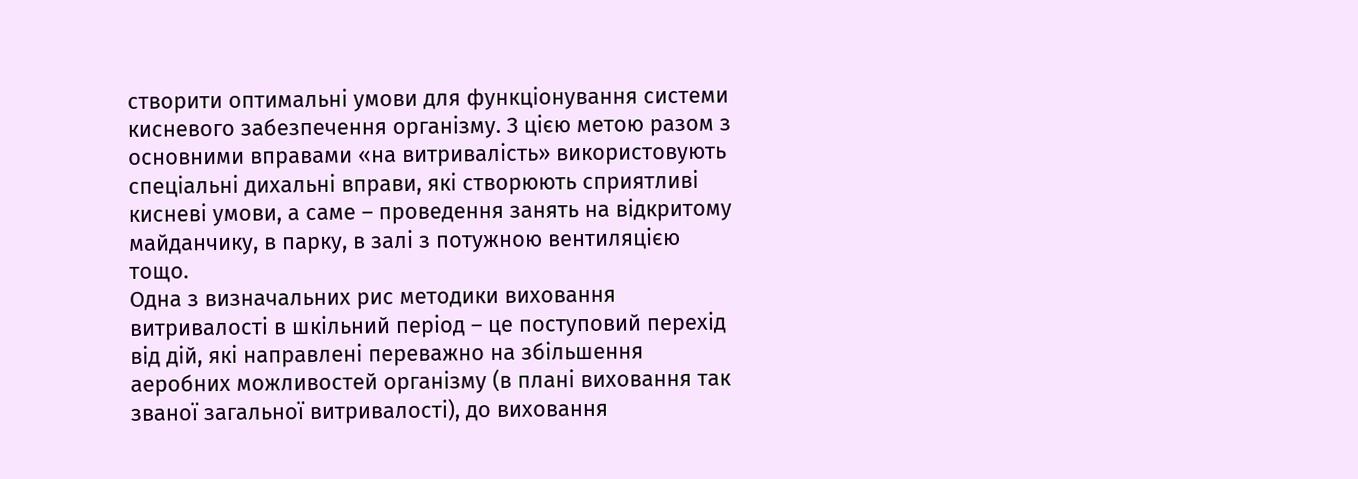створити оптимальні умови для функціонування системи кисневого забезпечення організму. З цією метою разом з основними вправами «на витривалість» використовують спеціальні дихальні вправи, які створюють сприятливі кисневі умови, а саме – проведення занять на відкритому майданчику, в парку, в залі з потужною вентиляцією тощо.
Одна з визначальних рис методики виховання витривалості в шкільний період – це поступовий перехід від дій, які направлені переважно на збільшення аеробних можливостей організму (в плані виховання так званої загальної витривалості), до виховання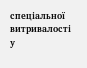спеціальної витривалості у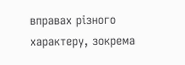вправах різного характеру, зокрема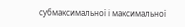субмаксимальної і максимальної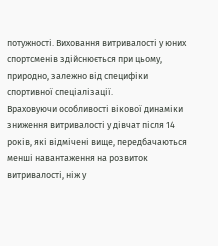потужності. Виховання витривалості у юних спортсменів здійснюється при цьому, природно, залежно від специфіки спортивної спеціалізації.
Враховуючи особливості вікової динаміки зниження витривалості у дівчат після 14 років, які відмічені вище, передбачаються менші навантаження на розвиток витривалості, ніж у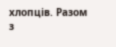хлопців. Разом з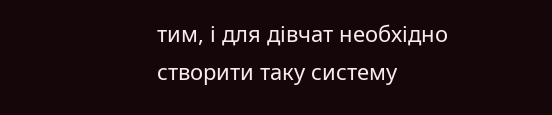тим, і для дівчат необхідно створити таку систему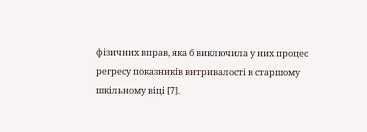фізичних вправ, яка б виключила у них процес регресу показників витривалості в старшому шкільному віці [7].